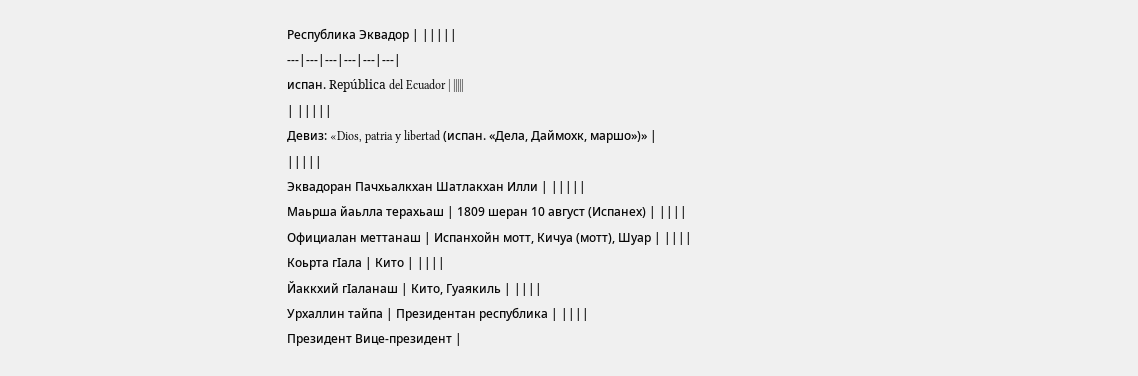Республика Эквадор | |||||
---|---|---|---|---|---|
испан. República del Ecuador | |||||
| |||||
Девиз: «Dios, patria y libertad (испан. «Дела, Даймохк, маршо»)» |
|||||
Эквадоран Пачхьалкхан Шатлакхан Илли | |||||
Маьрша йаьлла терахьаш | 1809 шеран 10 август (Испанех) | ||||
Официалан меттанаш | Испанхойн мотт, Кичуа (мотт), Шуар | ||||
Коьрта гӀала | Кито | ||||
Йаккхий гӀаланаш | Кито, Гуаякиль | ||||
Урхаллин тайпа | Президентан республика | ||||
Президент Вице-президент |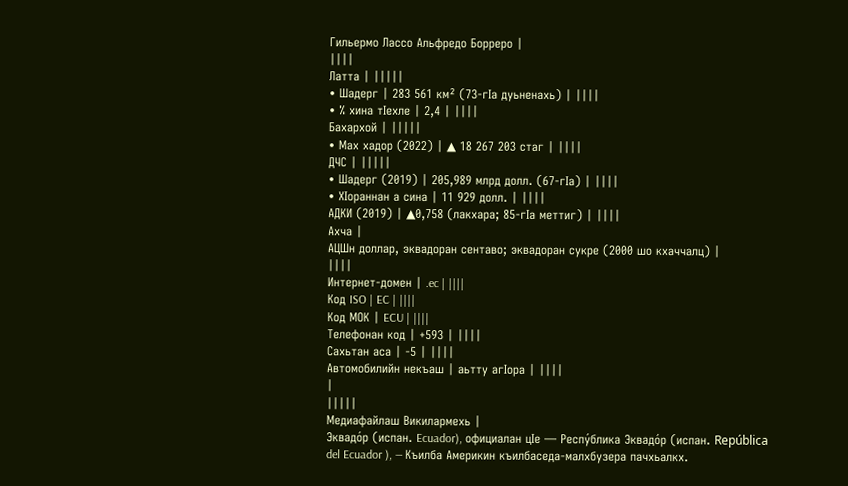Гильермо Лассо Альфредо Борреро |
||||
Латта | |||||
• Шадерг | 283 561 км² (73-гӀа дуьненахь) | ||||
• % хина тӀехле | 2,4 | ||||
Бахархой | |||||
• Мах хадор (2022) | ▲ 18 267 203 стаг | ||||
ДЧС | |||||
• Шадерг (2019) | 205,989 млрд долл. (67-гӀа) | ||||
• ХӀораннан а сина | 11 929 долл. | ||||
АДКИ (2019) | ▲0,758 (лакхара; 85-гӀа меттиг) | ||||
Ахча |
АЦШн доллар, эквадоран сентаво; эквадоран сукре (2000 шо кхаччалц) |
||||
Интернет-домен | .ec | ||||
Код ISO | EC | ||||
Код МОК | ECU | ||||
Телефонан код | +593 | ||||
Сахьтан аса | -5 | ||||
Автомобилийн некъаш | аьтту агӀора | ||||
|
|||||
Медиафайлаш Викилармехь |
Эквадо́р (испан. Ecuador), официалан цӀе — Респу́блика Эквадо́р (испан. República del Ecuador ), — Къилба Америкин къилбаседа-малхбузера пачхьалкх.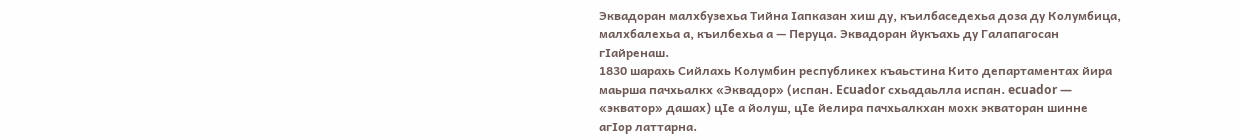Эквадоран малхбузехьа Тийна Ӏапказан хиш ду, къилбаседехьа доза ду Колумбица, малхбалехьа а, къилбехьа а — Перуца. Эквадоран йукъахь ду Галапагосан гӀайренаш.
1830 шарахь Сийлахь Колумбин республикех къаьстина Кито департаментах йира маьрша пачхьалкх «Эквадор» (испан. Ecuador схьадаьлла испан. ecuador — «экватор» дашах) цӀе а йолуш, цӀе йелира пачхьалкхан мохк экваторан шинне агӀор латтарна.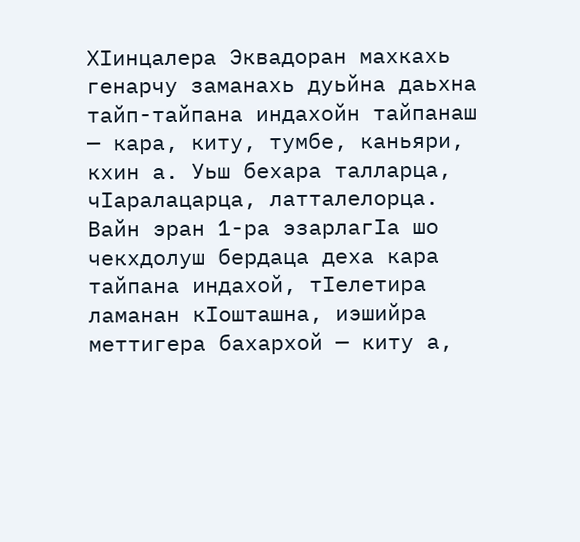ХӀинцалера Эквадоран махкахь генарчу заманахь дуьйна даьхна тайп-тайпана индахойн тайпанаш — кара, киту, тумбе, каньяри, кхин а. Уьш бехара талларца, чӀаралацарца, латталелорца.
Вайн эран 1-ра эзарлагӀа шо чекхдолуш бердаца деха кара тайпана индахой, тӀелетира ламанан кӀошташна, иэшийра меттигера бахархой — киту а,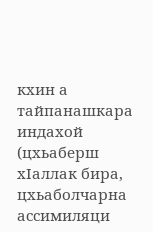кхин а тайпанашкара индахой (цхьаберш хӀаллак бира, цхьаболчарна ассимиляци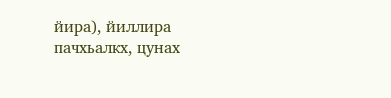йира), йиллира пачхьалкх, цунах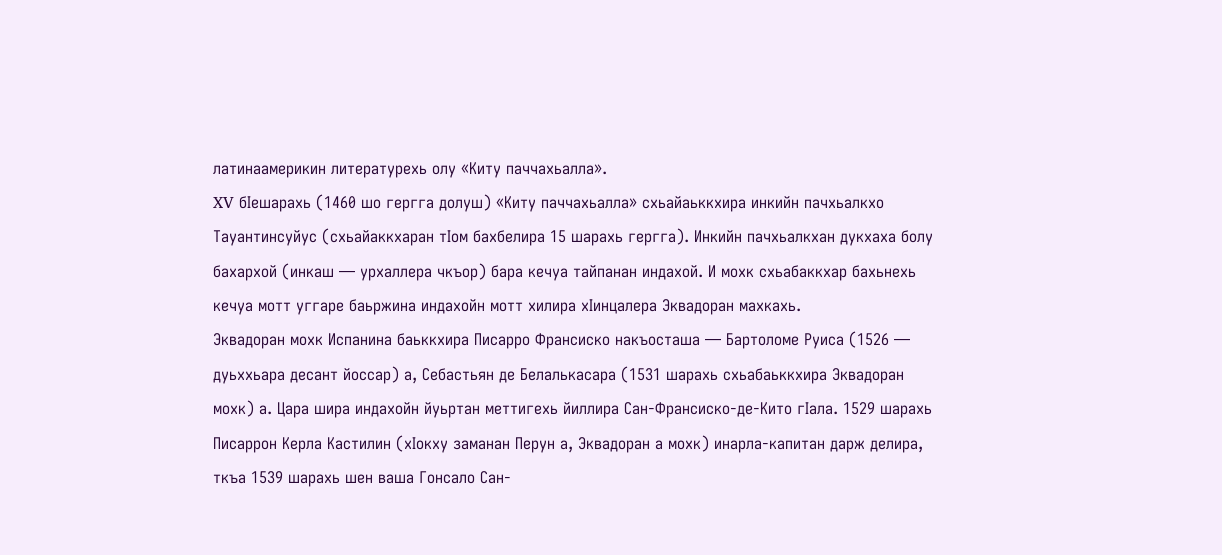латинаамерикин литературехь олу «Киту паччахьалла».
XV бӀешарахь (1460 шо гергга долуш) «Киту паччахьалла» схьайаьккхира инкийн пачхьалкхо Тауантинсуйус (схьайаккхаран тӀом бахбелира 15 шарахь гергга). Инкийн пачхьалкхан дукхаха болу бахархой (инкаш — урхаллера чкъор) бара кечуа тайпанан индахой. И мохк схьабаккхар бахьнехь кечуа мотт уггаре баьржина индахойн мотт хилира хӀинцалера Эквадоран махкахь.
Эквадоран мохк Испанина баьккхира Писарро Франсиско накъосташа — Бартоломе Руиса (1526 — дуьххьара десант йоссар) а, Себастьян де Белалькасара (1531 шарахь схьабаьккхира Эквадоран мохк) а. Цара шира индахойн йуьртан меттигехь йиллира Сан-Франсиско-де-Кито гӀала. 1529 шарахь Писаррон Керла Кастилин (хӀокху заманан Перун а, Эквадоран а мохк) инарла-капитан дарж делира, ткъа 1539 шарахь шен ваша Гонсало Сан-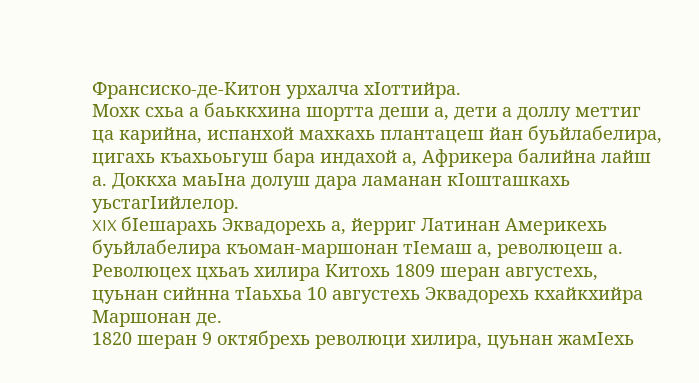Франсиско-де-Китон урхалча хӀоттийра.
Мохк схьа а баьккхина шортта деши а, дети а доллу меттиг ца карийна, испанхой махкахь плантацеш йан буьйлабелира, цигахь къахьоьгуш бара индахой а, Африкера балийна лайш а. Доккха маьӀна долуш дара ламанан кӀошташкахь уьстагӀийлелор.
XIX бӀешарахь Эквадорехь а, йерриг Латинан Америкехь буьйлабелира къоман-маршонан тӀемаш а, революцеш а.
Революцех цхьаъ хилира Китохь 1809 шеран августехь, цуьнан сийнна тӀаьхьа 10 августехь Эквадорехь кхайкхийра Маршонан де.
1820 шеран 9 октябрехь революци хилира, цуьнан жамӀехь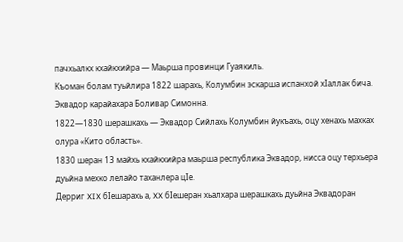пачхьалкх кхайкхийра — Маьрша провинци Гуаякиль.
Къоман болам туьйлира 1822 шарахь, Колумбин эскарша испанхой хӀаллак бича. Эквадор карайахара Боливар Симонна.
1822—1830 шерашкахь — Эквадор Сийлахь Колумбин йукъахь, оцу хенахь махках олура «Кито область».
1830 шеран 13 майхь кхайкхийра маьрша республика Эквадор, нисса оцу терхьера дуьйна мехко лелайо таханлера цӀе.
Дерриг XIX бӀешарахь а, XX бӀешеран хьалхара шерашкахь дуьйна Эквадоран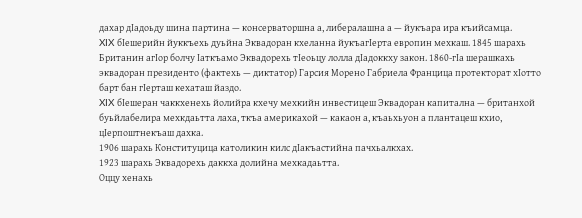дахар дӀадоьду шина партина — консерваторшна а, либералашна а — йукъара ира къийсамца.
XIX бӀешерийн йуккъехь дуьйна Эквадоран кхеланна йукъагӀерта европин мехкаш. 1845 шарахь Британин агӀор болчу Ӏаткъамо Эквадорехь тӀеоьцу лолла дӀадоккху закон. 1860-гӀа шерашкахь эквадоран президенто (фактехь — диктатор) Гарсия Морено Габриела Францица протекторат хӀотто барт бан гӀерташ кехаташ йаздо.
XIX бӀешеран чаккхенехь йолийра кхечу мехкийн инвестицеш Эквадоран капитална — британхой буьйлабелира мехкдаьтта лаха, ткъа америкахой — какаон а, къаьхьуон а плантацеш кхио, цӀерпоштнекъаш дахка.
1906 шарахь Конституцица католикин килс дӀакъастийна пачхьалкхах.
1923 шарахь Эквадорехь даккха долийна мехкадаьтта.
Оццу хенахь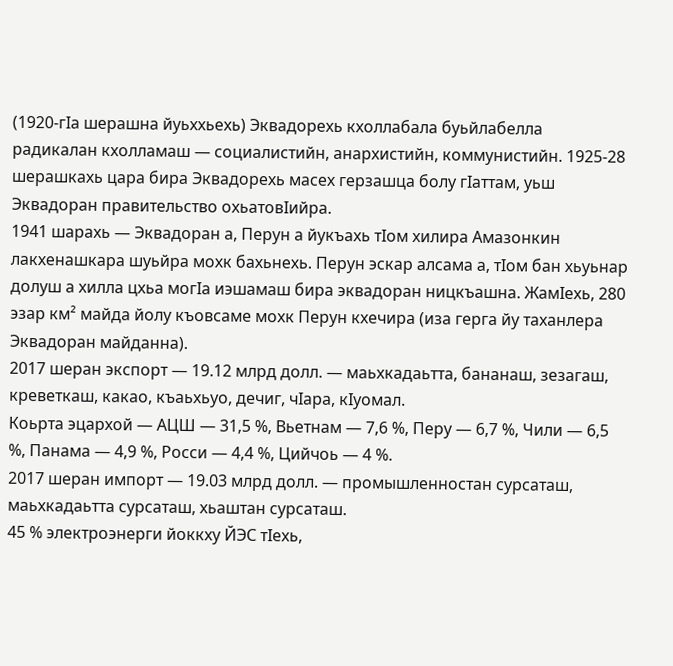(1920-гӀа шерашна йуьххьехь) Эквадорехь кхоллабала буьйлабелла радикалан кхолламаш — социалистийн, анархистийн, коммунистийн. 1925-28 шерашкахь цара бира Эквадорехь масех герзашца болу гӀаттам, уьш Эквадоран правительство охьатовӀийра.
1941 шарахь — Эквадоран а, Перун а йукъахь тӀом хилира Амазонкин лакхенашкара шуьйра мохк бахьнехь. Перун эскар алсама а, тӀом бан хьуьнар долуш а хилла цхьа могӀа иэшамаш бира эквадоран ницкъашна. ЖамӀехь, 280 эзар км² майда йолу къовсаме мохк Перун кхечира (иза герга йу таханлера Эквадоран майданна).
2017 шеран экспорт — 19.12 млрд долл. — маьхкадаьтта, бананаш, зезагаш, креветкаш, какао, къаьхьуо, дечиг, чӀара, кӀуомал.
Коьрта эцархой — АЦШ — 31,5 %, Вьетнам — 7,6 %, Перу — 6,7 %, Чили — 6,5 %, Панама — 4,9 %, Росси — 4,4 %, Цийчоь — 4 %.
2017 шеран импорт — 19.03 млрд долл. — промышленностан сурсаташ, маьхкадаьтта сурсаташ, хьаштан сурсаташ.
45 % электроэнерги йоккху ЙЭС тӀехь,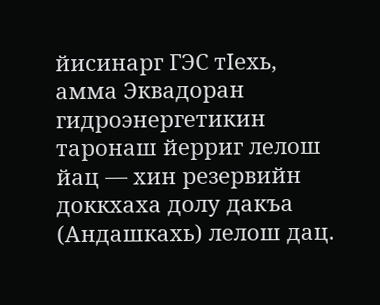йисинарг ГЭС тӀехь, амма Эквадоран гидроэнергетикин таронаш йерриг лелош йац — хин резервийн доккхаха долу дакъа (Андашкахь) лелош дац.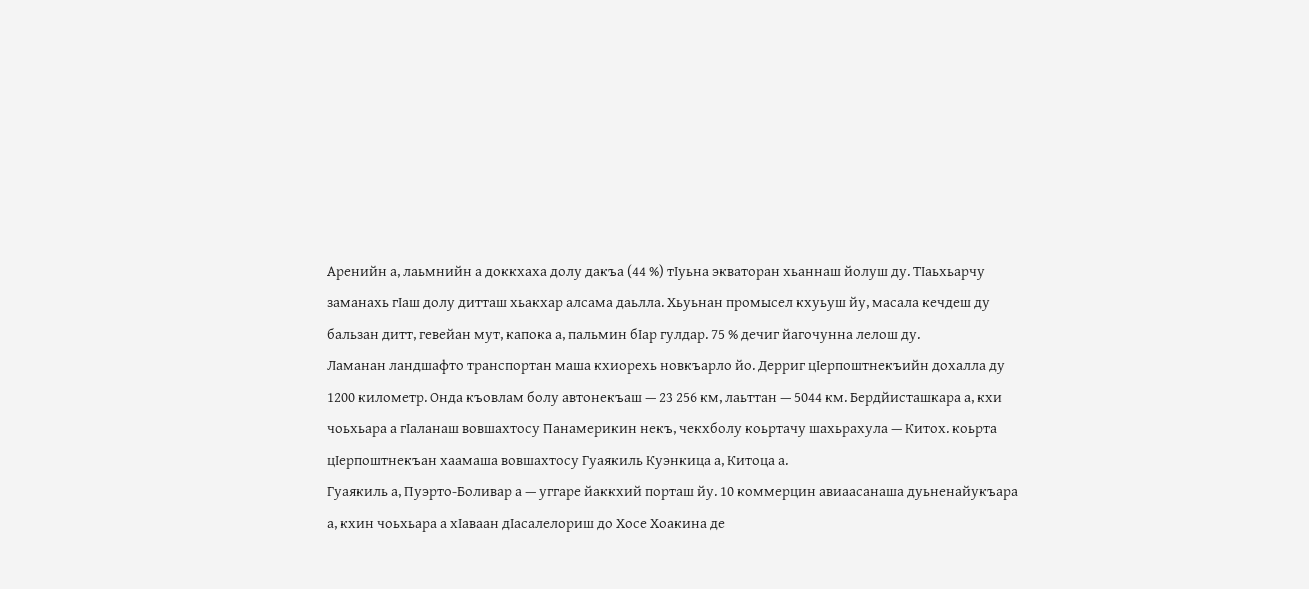Аренийн а, лаьмнийн а доккхаха долу дакъа (44 %) тӀуьна экваторан хьаннаш йолуш ду. ТӀаьхьарчу заманахь гӀаш долу дитташ хьакхар алсама даьлла. Хьуьнан промысел кхуьуш йу, масала кечдеш ду бальзан дитт, гевейан мут, капока а, пальмин бӀар гулдар. 75 % дечиг йагочунна лелош ду.
Ламанан ландшафто транспортан маша кхиорехь новкъарло йо. Дерриг цӀерпоштнекъийн дохалла ду 1200 километр. Онда къовлам болу автонекъаш — 23 256 км, лаьттан — 5044 км. Бердйисташкара а, кхи чоьхьара а гӀаланаш вовшахтосу Панамерикин некъ, чекхболу коьртачу шахьрахула — Китох. коьрта цӀерпоштнекъан хаамаша вовшахтосу Гуаякиль Куэнкица а, Китоца а.
Гуаякиль а, Пуэрто-Боливар а — уггаре йаккхий порташ йу. 10 коммерцин авиаасанаша дуьненайукъара а, кхин чоьхьара а хӀаваан дӀасалелориш до Хосе Хоакина де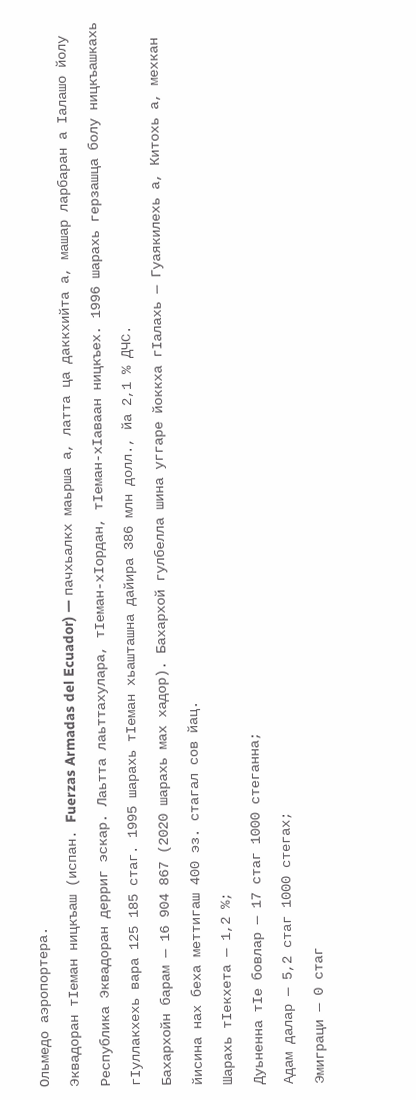Ольмедо аэропортера.
Эквадоран тӀеман ницкъаш (испан. Fuerzas Armadas del Ecuador) — пачхьалкх маьрша а, латта ца даккхийта а, машар ларбаран а Ӏалашо йолу Республика Эквадоран дерриг эскар. Лаьтта лаьттахулара, тӀеман-хӀордан, тӀеман-хӀаваан ницкъех. 1996 шарахь герзашца болу ницкъашкахь гӀуллакхехь вара 125 185 стаг. 1995 шарахь тӀеман хьашташна дайира 386 млн долл., йа 2,1 % ДЧС.
Бахархойн барам — 16 904 867 (2020 шарахь мах хадор). Бахархой гулбелла шина уггаре йоккха гӀалахь — Гуаякилехь а, Китохь а, мехкан йисина нах беха меттигаш 400 эз. стагал сов йац.
Шарахь тӀекхета — 1,2 %;
Дуьненна тӀе бовлар — 17 стаг 1000 стеганна;
Адам далар — 5,2 стаг 1000 стегах;
Эмиграци — 0 стаг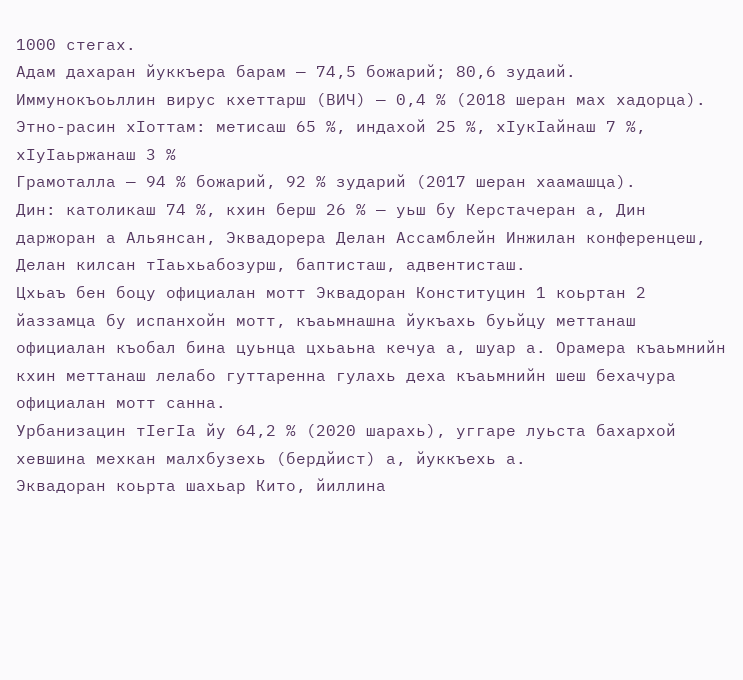1000 стегах.
Адам дахаран йуккъера барам — 74,5 божарий; 80,6 зудаий.
Иммунокъоьллин вирус кхеттарш (ВИЧ) — 0,4 % (2018 шеран мах хадорца).
Этно-расин хӀоттам: метисаш 65 %, индахой 25 %, хӀукӀайнаш 7 %, хӀуӀаьржанаш 3 %
Грамоталла — 94 % божарий, 92 % зударий (2017 шеран хаамашца).
Дин: католикаш 74 %, кхин берш 26 % — уьш бу Керстачеран а, Дин даржоран а Альянсан, Эквадорера Делан Ассамблейн Инжилан конференцеш, Делан килсан тӀаьхьабозурш, баптисташ, адвентисташ.
Цхьаъ бен боцу официалан мотт Эквадоран Конституцин 1 коьртан 2 йаззамца бу испанхойн мотт, къаьмнашна йукъахь буьйцу меттанаш официалан къобал бина цуьнца цхьаьна кечуа а, шуар а. Орамера къаьмнийн кхин меттанаш лелабо гуттаренна гулахь деха къаьмнийн шеш бехачура официалан мотт санна.
Урбанизацин тӀегӀа йу 64,2 % (2020 шарахь), уггаре луьста бахархой хевшина мехкан малхбузехь (бердйист) а, йуккъехь а.
Эквадоран коьрта шахьар Кито, йиллина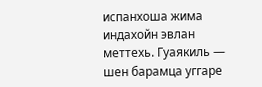испанхоша жима индахойн эвлан меттехь. Гуаякиль — шен барамца уггаре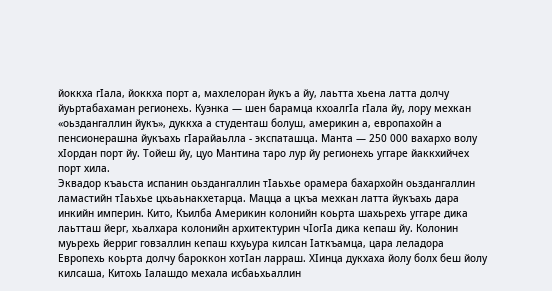йоккха гӀала, йоккха порт а, махлелоран йукъ а йу, лаьтта хьена латта долчу йуьртабахаман регионехь. Куэнка — шен барамца кхоалгӀа гӀала йу, лору мехкан «оьздангаллин йукъ», дуккха а студенташ болуш, америкин а, европахойн а пенсионерашна йукъахь гӀарайаьлла - экспаташца. Манта — 250 000 вахархо волу хӀордан порт йу. Тойеш йу, цуо Мантина таро лур йу регионехь уггаре йаккхийчех порт хила.
Эквадор къаьста испанин оьздангаллин тӀаьхье орамера бахархойн оьздангаллин ламастийн тӀаьхье цхьаьнакхетарца. Мацца а цкъа мехкан латта йукъахь дара инкийн империн. Кито, Къилба Америкин колонийн коьрта шахьрехь уггаре дика лаьтташ йерг, хьалхара колонийн архитектурин чӀогӀа дика кепаш йу. Колонин муьрехь йерриг говзаллин кепаш кхуьура килсан Ӏаткъамца, цара леладора Европехь коьрта долчу бароккон хотӀан ларраш. ХӀинца дукхаха йолу болх беш йолу килсаша, Китохь Ӏалашдо мехала исбаьхьаллин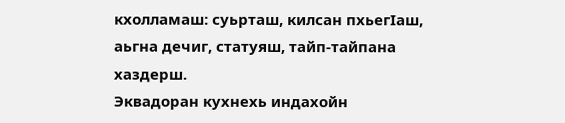кхолламаш: суьрташ, килсан пхьегӀаш, аьгна дечиг, статуяш, тайп-тайпана хаздерш.
Эквадоран кухнехь индахойн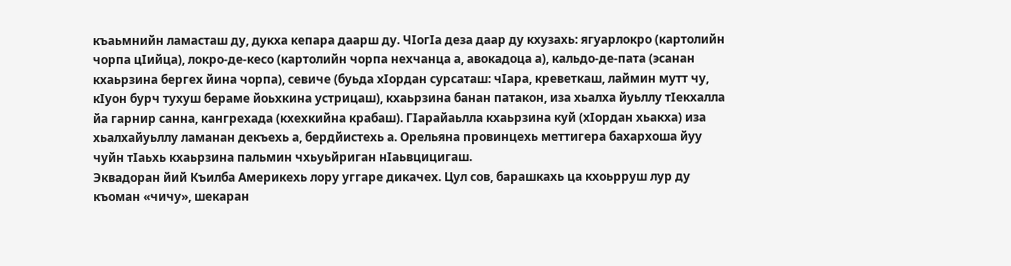къаьмнийн ламасташ ду, дукха кепара даарш ду. ЧӀогӀа деза даар ду кхузахь: ягуарлокро (картолийн чорпа цӀийца), локро-де-кесо (картолийн чорпа нехчанца а, авокадоца а), кальдо-де-пата (эсанан кхаьрзина бергех йина чорпа), севиче (буьда хӀордан сурсаташ: чӀара, креветкаш, лаймин мутт чу, кӀуон бурч тухуш бераме йоьхкина устрицаш), кхаьрзина банан патакон, иза хьалха йуьллу тӀекхалла йа гарнир санна, кангрехада (кхехкийна крабаш). ГӀарайаьлла кхаьрзина куй (хӀордан хьакха) иза хьалхайуьллу ламанан декъехь а, бердйистехь а. Орельяна провинцехь меттигера бахархоша йуу чуйн тӀаьхь кхаьрзина пальмин чхьуьйриган нӀаьвцицигаш.
Эквадоран йий Къилба Америкехь лору уггаре дикачех. Цул сов, барашкахь ца кхоьрруш лур ду къоман «чичу», шекаран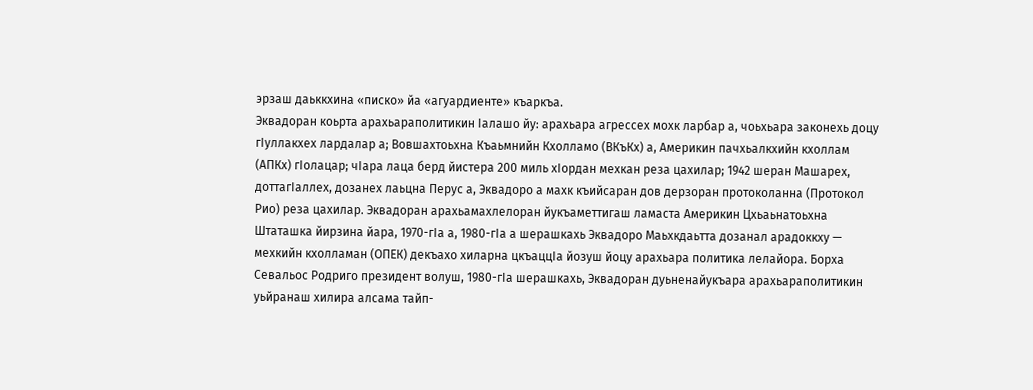эрзаш даьккхина «писко» йа «агуардиенте» къаркъа.
Эквадоран коьрта арахьараполитикин Ӏалашо йу: арахьара агрессех мохк ларбар а, чоьхьара законехь доцу гӀуллакхех лардалар а; Вовшахтоьхна Къаьмнийн Кхолламо (ВКъКх) а, Америкин пачхьалкхийн кхоллам (АПКх) гӀолацар; чӀара лаца берд йистера 200 миль хӀордан мехкан реза цахилар; 1942 шеран Машарех, доттагӀаллех, дозанех лаьцна Перус а, Эквадоро а махк къийсаран дов дерзоран протоколанна (Протокол Рио) реза цахилар. Эквадоран арахьамахлелоран йукъаметтигаш ламаста Америкин Цхьаьнатоьхна Штаташка йирзина йара, 1970-гӀа а, 1980-гӀа а шерашкахь Эквадоро Маьхкдаьтта дозанал арадоккху — мехкийн кхолламан (ОПЕК) декъахо хиларна цкъаццӀа йозуш йоцу арахьара политика лелайора. Борха Севальос Родриго президент волуш, 1980-гӀа шерашкахь, Эквадоран дуьненайукъара арахьараполитикин уьйранаш хилира алсама тайп-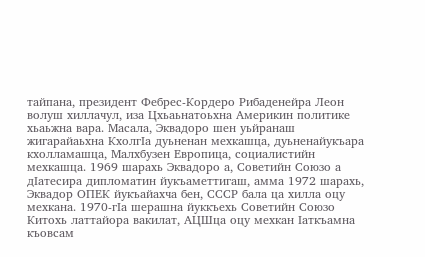тайпана, президент Фебрес-Кордеро Рибаденейра Леон волуш хиллачул, иза Цхьаьнатоьхна Америкин политике хьаьжна вара. Масала, Эквадоро шен уьйранаш жигарайаьхна КхолгӀа дуьненан мехкашца, дуьненайукъара кхолламашца, Малхбузен Европица, социалистийн мехкашца. 1969 шарахь Эквадоро а, Советийн Союзо а дӀатесира дипломатин йукъаметтигаш, амма 1972 шарахь, Эквадор ОПЕК йукъайахча бен, СССР бала ца хилла оцу мехкана. 1970-гӀа шерашна йуккъехь Советийн Союзо Китохь латтайора вакилат, АЦШца оцу мехкан Ӏаткъамна къовсам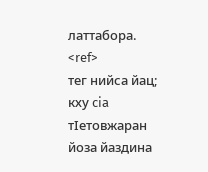латтабора.
<ref>
тег нийса йац; кху cia
тIетовжаран йоза йаздина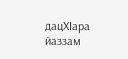дацХӀара йаззам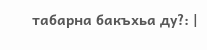табарна бакъхьа ду?: |